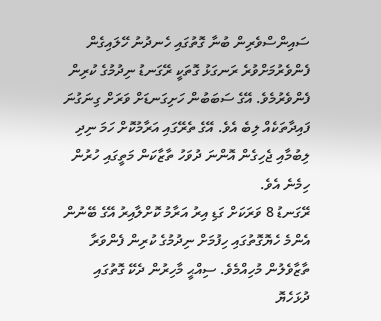ސައިންސްވެރިން ބުނާ ގޮތުގައި ހެނދުނު ހޭލައިގެން ފެންވެރުމަށްވުރެ ރަނގަޅު ގޮތަކީ ރޭގަނޑު ނިދުމުގެ ކުރިން ފެންވެރުމެވެ. އޭގެ ސަބަބުން ހަށިގަނޑަށް ވަރަށް ގިނަގުނަ ފައިދާތަކެއް ލިބެ އެވެ. އޭގެ ތެރޭގައި އަރާމުކޮށް ހަމަ ނިދި ލިބުމާއި ޖެހިގެން އޮންނަ ދުވަހު ތާޒާކަން މަތީގައި ހުރުން ހިމެނެ އެވެ.
ރޭގަނޑު 8 ވަރަކަށް ގަޑި އިރު އަރާމު ކޮށްލާއިރު އޭގެ ބޭނުން އެންމެ ހެޔޮގޮތުގައި ހިފުމަށް ނިދުމުގެ ކުރިން ފެންވަރާ ތާޒާވެލުން މުހިއްމެވެ. ސިއްޙީ މާހިރުން ދެކޭ ގޮތުގައި ދުޅަހެޔޮ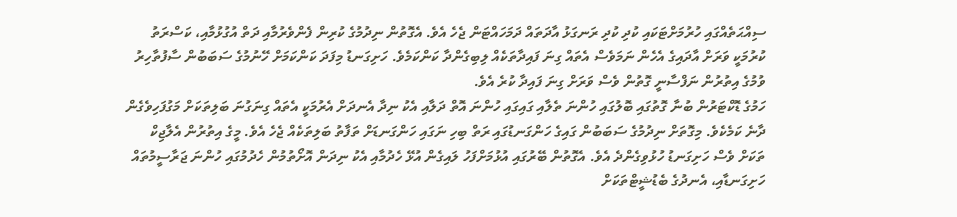ސިއްޙަތެއްގައި ހުރުމަށްޓަކައި ކުދި ކުދި ރަނގަޅު އާދަތައް ދަމަހައްޓަން ޖެހެ އެވެ. އެގޮތުން ނިދުމުގެ ކުރިން ފެންވެރުމާއި ދަތް އުގުޅުމާއި، ކަސްރަތު ކުރުމަކީ ވަރަށް އާދައިގެ އެހެން ނަމަވެސް އެތައް ގިނަ ފައިދާތަކެއް ލިބިގެންދާ ކަންކަމެވެ. ހަށިގަނޑު މިފަދަ ކަންކަމަށް ހޭނުމުގެ ސަބަބުން ސާފުތާހިރު ވުމުގެ އިތުރުން ނަފްސާނީ ގޮތުން ވެސް ވަރަށް ގިނަ ފައިދާ ކުރެ އެވެ.
ހަމުގެ ޑޮކްޓަރުން ބުނާ ގޮތުގައި ބޮލުގައި ހުންނަ ތެލާއި ގައިގައި ހުންނަ އޮތް ދަލާއި އެކު ނިދާ އެނދަށް އެރުމަކީ އެތައް ގިނަގުނަ ބަލިތަކަށް މަގުފަހިވެގެން ދާނެ ކަމެކެވެ. މިގޮތަށް ނިދުމުގެ ސަބަބުން ގައިގެ ހަންގަނޑުގައި ރަތް ބިހި ނަގައި ހަންގަނޑަށް ތަފާތު ބަލިތަކެއް ޖެހެ އެވެ. މީގެ އިތުރުން އެލާޖިކް ތަކަށް ވެސް ހަށިގަނޑު ހުޅުވިގެންދެ އެވެ. އެގޮތުން ބޭރުގައި އުޅުމަށްފަހު ލައިގެން އުޅޭ ހެދުމާއި އެކު ނިދަން އޮށޯތުމުން ހެދުމުގައި ހުންނަ ޖަރާސީމުތައް ހަށިގަނޑާއި، އެނދުގެ ބެޑުޝީޓްތަކަށް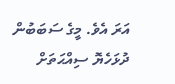އަރަ އެވެ. މީގެ ސަބަބުން ދުޅަހެޔޮ ސިއްޙަތަށް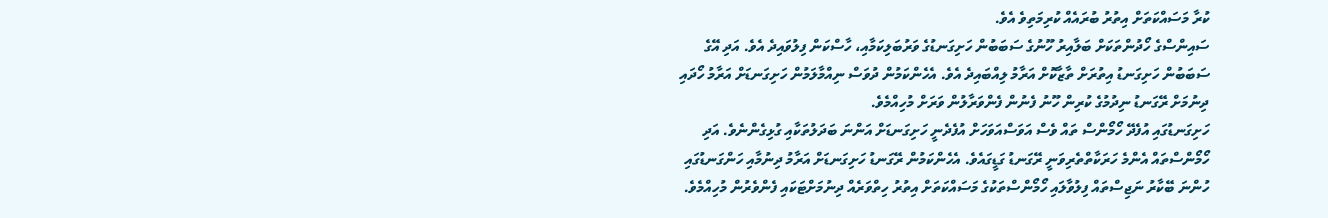ކުރާ މަސައްކަތަށް އިތުރު ބުރައެއް ކުރިމަތިވެ އެވެ.
ސައިންސްގެ ހޯދުންތަކަށް ބަލާއިރު ހޫނުގެ ސަބަބުން ހަށިގަނޑުގެ ވަރުބަލިކަމާއި، ހާސްކަން ފިލުވައިދެ އެވެ. އަދި އޭގެ ސަބަބުން ހަށިގަނޑު އިތުރަށް ތާޒާކޮށް އަރާމު ލިއްބައިދެ އެވެ. އެހެންކަމުން ދުވަސް ނިއްމާލަމުން ހަށިގަނޑަށް އަރާމު ހޯދައި ދިނުމަށް ރޭގަނޑު ނިދުމުގެ ކުރިން ހޫނު ފެނުން ފެންވަރާލުން ވަރަށް މުހިއްމެވެ.
ހަށިގަނޑުގައި އުފެދޭ ހޯމޯންސް ތައް ވެސް އަވަސްއަވަހަށް އުފެދެނީ ހަށިގަނޑަށް އަންނަ ބަދަލުތަކާއި ގުޅިގެންނެވެ. އަދި ހޯމޯންސްތައް އެންމެ ހަރަކާތްތެރިވަނީ ރޭގަނޑު ގަޑީގައެވެ. އެހެންކަމުން ރޭގަނޑު ހަށިގަނޑަށް އަރާމު ދިނުމާއި ހަންގަނޑުގައި ހުންނަ ބޭކާރު ނަޖިސްތައް ފިލުވާލައި ހޯމޯންސްތަކުގެ މަސައްކަތަށް އިތުރު ހިތްވަރެއް ދިނުމަށްޓަކައި ފެންވެރުން މުހިއްމެވެ.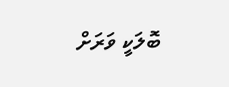ބޮލަކީ ވަރަށް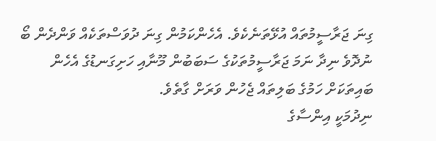ގިނަ ޖަރާސީމުތައް އުޅޭތަނެކެވެ. އެހެންކަމުން ގިނަ ދުވަސްތަކެއް ވަންދެން ބޯ ނުދޮވެ ނިދާ ނަމަ ޖަރާސީމުތަކުގެ ސަބަބުން މޫނާއި ހަށިގަނޑުގެ އެހެން ބައިތަކަށް ހަމުގެ ބަލިތައް ޖެހުން ވަރަށް ގާތެވެ.
ނިދުމަކީ އިންސާގެ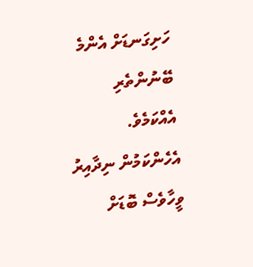ހަށިގަނޑަށް އެންމެ ބޭނުންތެރި އެއްކަމެވެ. އެހެންކަމުން ނިދާއިރު ވީހާވެސް ބޮޑަށް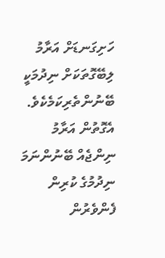ހަށިގަނޑަށް އަރާމު ލިބޭގޮތަކަށް ނިދުމަކީ ބޭނުންތެރިކަމެކެވެ. އެގޮތުން އަރާމު ނިންޖެއް ބޭނުންނަމަ ނިދުމުގެ ކުރިން ފެންވެރުން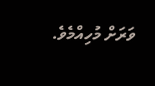ވަރަށް މުހިއްމެވެ.